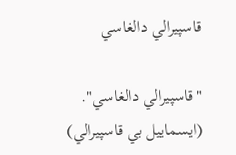قاسپيرالي دالغاسي

"قاسپيرالي دالغاسي". (ايسماييل بي قاسپيرالي)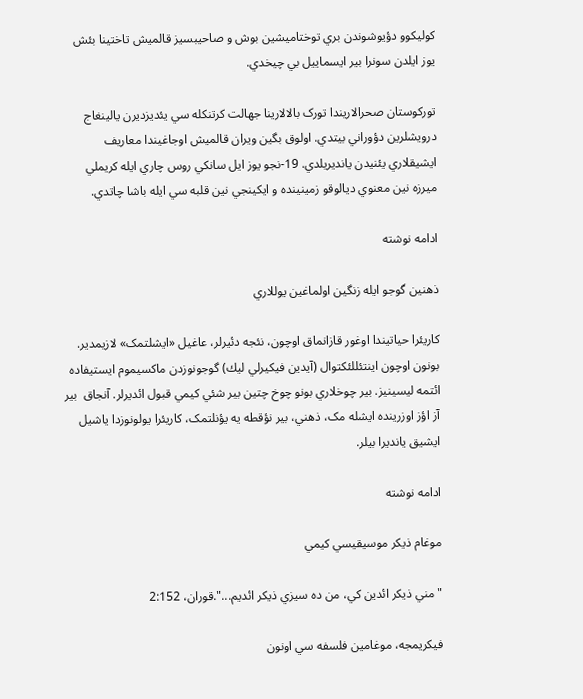کوليکوو دؤيوشوندن بري توختاميشين بوش و صاحيبسيز قالميش تاختينا بئش يوز ايلدن سونرا بير ايسماييل بي چيخدي.

تورکوستان صحرالاريندا تورک بالالارينا جهالت کرتنکله سي يئديزديرن يالينغاج درويشلرين دؤوراني بيتدي. اولوق بگين ويران قالميش اوجاغيندا معاريف ايشيقلاري يئنيدن يانديريلدي. 19-نجو يوز ايل سانکي روس چاري ايله کريملي ميرزه نين معنوي ديالوقو زمينينده و ايکينجي نين قلبه سي ايله باشا چاتدي.

ادامه نوشته

ذهنين گوجو ايله زنگين اولماغين يوللاري

کاريئرا حياتيندا اوغور قازانماق اوچون، نئجه دئيرلر، عاغيل «ايشلتمک» لازيمدير. بونون اوچون اينتئللئکتوال (آيدين فيكيرلي ليك) گوجونوزدن ماکسيموم ايستيفاده ائتمه ليسينيز. بير چوخلاري بونو چوخ چتين بير شئي کيمي قبول ائديرلر. آنجاق  بير آز اؤز اوزرينده ايشله مک، ذهني، بير نؤقطه يه يؤنلتمک، کاريئرا يولونوزدا ياشيل ايشيق يانديرا بيلر.

ادامه نوشته

موغام ذيکر موسيقيسي کيمي

"مني ذيکر ائدين کي، من ده سيزي ذيکر ائديم...".قوران، 2:152

فيکريمجه، موغامين فلسفه سي اونون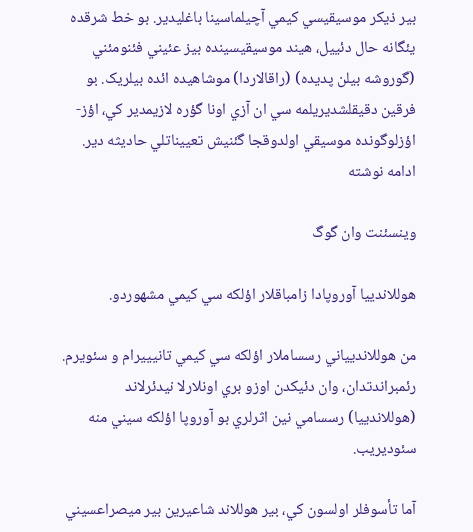بير ذيکر موسيقيسي کيمي آچيلماسينا باغليدير. بو خط شرقده يئگانه حال دئييل، هيند موسيقيسينده بيز عئيني فئنومئني (گوروشه بيلن پديده) (راقالاردا) موشاهيده ائده بيلريک. بو فرقين دقيقلشديريلمه سي ان آزي اونا گؤره لازيمدير کي، اؤز-اؤزلوگونده موسيقي اولدوقجا گئنيش تعييناتلي حاديثه دير.
ادامه نوشته

وينسئنت وان گوگ

هوللاندييا آوروپادا زامباقلار اؤلکه سي کيمي مشهوردو.

من هوللانديياني رسساملار اؤلکه سي کيمي تانيييرام و سئويرم. رئمبراندتدان، وان دئيکدن اوزو بري اونلارلا نيدئرلاند (هوللاندييا) رسسامي نين اثرلري بو آوروپا اؤلکه سيني منه سئوديريب.

آما تأسوفلر اولسون کي، بير هوللاند شاعيرين بير ميصراعسيني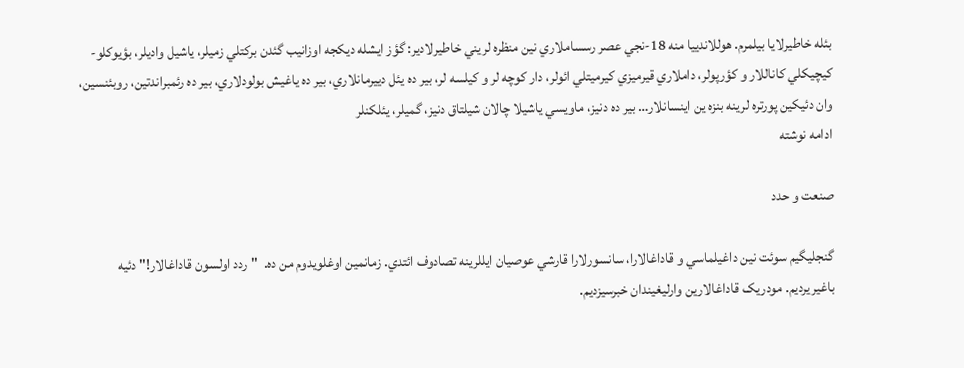بئله خاطيرلايا بيلمرم. هوللاندييا منه 18-نجي عصر رسساملاري نين منظره لريني خاطيرلادير: گؤز ايشله ديکجه اوزانيب گئدن برکتلي زميلر، ياشيل واديلر، بؤيوکلو-کيچيکلي کاناللار و کؤرپولر، داملاري قيرميزي کيرميتلي ائولر، دار کوچه لر و کيلسه لر، بير ده يئل دييرمانلاري، بير ده ياغيش بولودلاري، بير ده رئمبراندتين، روبئنسين، وان دئيکين پورتره لرينه بنزه ين اينسانلار… بير ده دنيز، ماويسي ياشيلا چالان شيلتاق دنيز، گميلر، يئلکنلر
ادامه نوشته

صنعت و حدد

گنجليگيم سوئت نين داغيلماسي و قاداغالارا، سانسورلارا قارشي عوصيان ايللرينه تصادوف ائتدي. زمانمين اوغلويدوم من ده.  "ردد اولسون قاداغالار!" دئيه باغيريرديم. مودريک قاداغالارين وارليغيندان خبرسيزديم.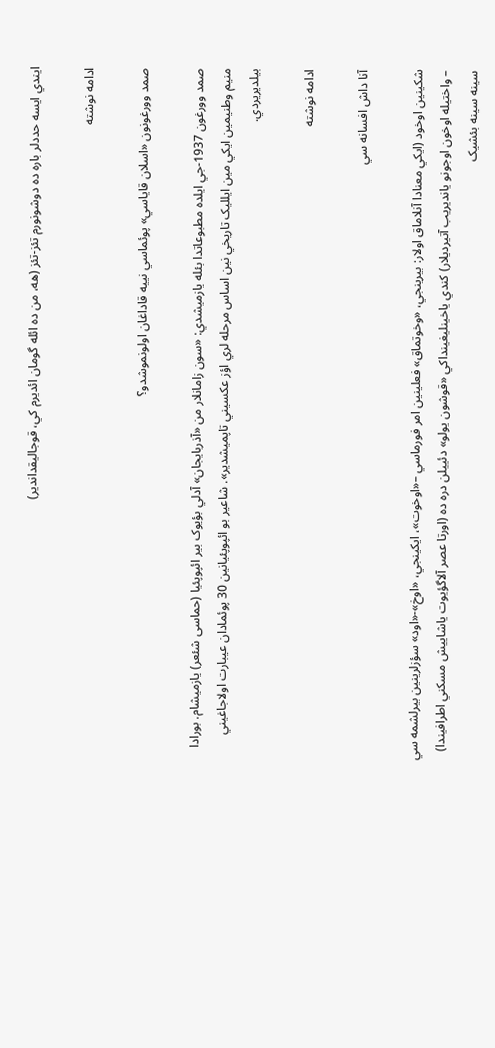ايندي ايسه حددلر باره ده دوشونورم تئز-تئز (هه، من ده ائله گومان ائديرم کي، قوجاليقداندير)

ادامه نوشته

صمد وورغونون «اسلان قاياسي» پوئماسي نييه قاداغان اولونموشدو؟

صمد وورغون 1937-جي ايلده مطبوعاتدا بئله يازميشدي: «سون زامانلار من «آذربايجان» آدلي بؤيوک بير ائپوپئيا (حماسی شئعر) يازميشام. بورادا منيم وطنيمين ايکي مين ايلليک تاريخي نين اساس مرحله لري اؤز عکسيني تاپميشدير». شاعير بو ائپوپئيانين 30 پوئمادان عيبارت اولاجاغيني بيلديريردي.

ادامه نوشته

آنا داش افسانه سي

شکينين اوخود (ايکي معنادا آنلاماق اولار: بيرينجي، «وخوتماق» فعلينين امر فورماسي –«اوخوت»، ايکينجي، «اوخ»-«اود» سؤزلرينين بيرلشمه سي – واختيله اوخون اوجونو يانديريب آتيرديلار) کندي ياخينليغينداکي «قوشون يولو» دئييلن دره ده (اورتا عصر آلاگؤيوت ياشاييش مسکني اطرافيندا) سينه سينه بئشيک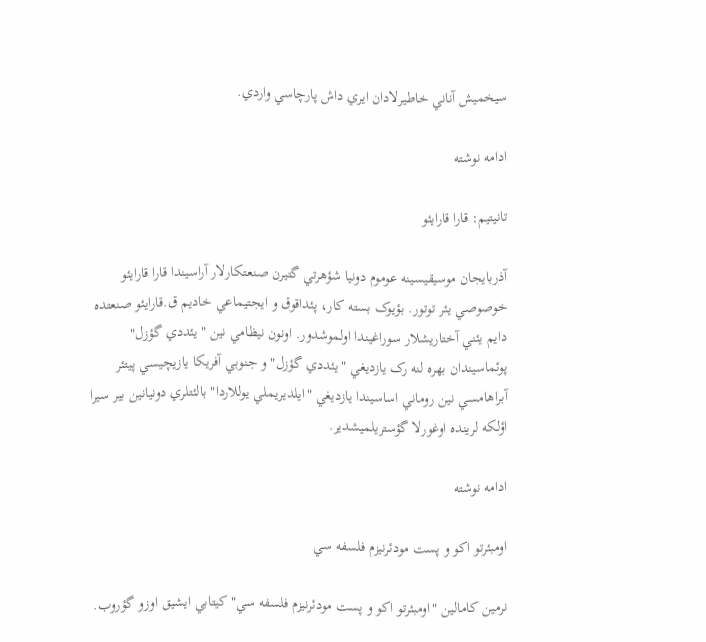سيخميش آناني خاطيرلادان ايري داش پارچاسي واردي.

ادامه نوشته

تانيتيم: قارا قارايئو

آذربايجان موسيقيسينه عوموم دونيا شؤهرتي گتيرن صنعتکارلار آراسيندا قارا قارايئو خوصوصي يئر توتور. بؤيوک بسته کار، پئداقوق و ايجتيماعي خاديم ق.قارايئو صنعتده دايم يئني آختاريشلار سوراغيندا اولموشدور. اونون نيظامي نين "يئددي گؤزل" پوئماسيندان بهره لنه رک يازديغي "يئددي گؤزل" و جنوبي آفريکا يازيچيسي پيتئر آبراهامسي نين روماني اساسيندا يازديغي "ايلديريملي يوللاردا" بالئتلري دونيانين بير سيرا اؤلکه لرينده اوغورلا گؤستريلميشدير.

ادامه نوشته

اومبئرتو اکو و پست مودئرنيزم فلسفه سي

نرمين کامالين "اومبئرتو اکو و پست مودئرنيزم فلسفه سي" کيتابي ايشيق اوزو گؤروب.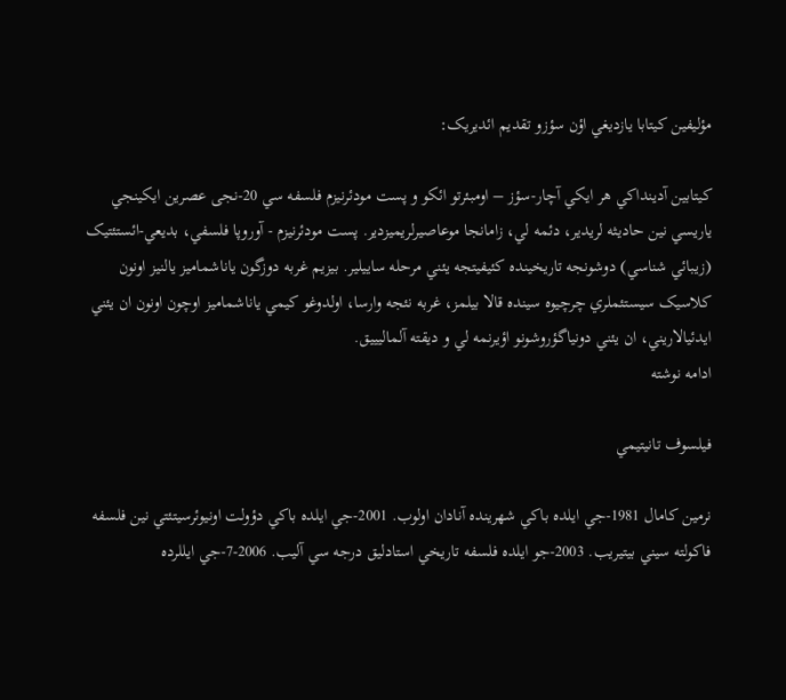مؤليفين کيتابا يازديغي اؤن سؤزو تقديم ائديريک:

کيتابين آدينداکي هر ايکي آچار-سؤز – اومبئرتو ائکو و پست مودئرنيزم فلسفه سي 20-نجی عصرین ايکينجي ياريسي نين حاديثه لريدير، دئمه لي، زامانجا موعاصيرلريميزدير. پست مودئرنيزم - آوروپا فلسفي، بديعي-ائستئتيک (زيبائي شناسي) دوشونجه تاريخينده کئيفيتجه يئني مرحله ساييلير. بيزيم غربه دوزگون ياناشماميز يالنيز اونون کلاسيک سيستئملري چرچيوه سينده قالا بيلمز، غربه نئجه وارسا، اولدوغو کيمي ياناشماميز اوچون اونون ان يئني ايدئيالاريني، ان يئني دونياگؤروشونو اؤيرنمه لي و ديقته آلماليييق.
ادامه نوشته

فيلسوف تانيتيمي

نرمين کامال 1981-جي ايلده باکي شهرينده آنادان اولوب. 2001-جي ايلده باکي دؤولت اونيوئرسيتئتي نين فلسفه فاکولته سيني بيتيريب. 2003-جو ايلده فلسفه تاريخي استادليق درجه سي آليب. 2006-7-جي ايللرده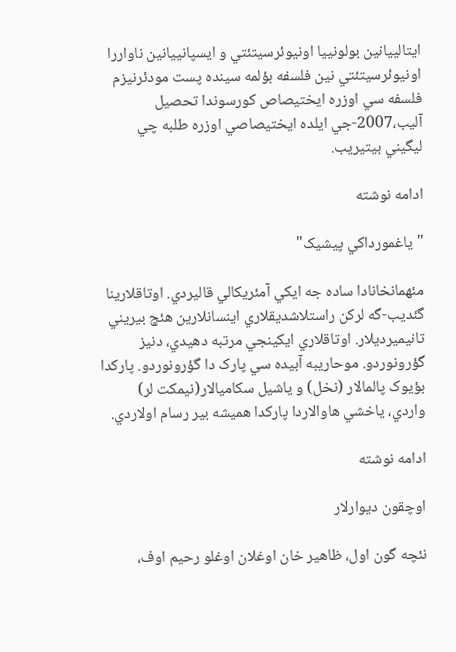ايتالييانين بولونييا اونيوئرسيتئتي و ايسپانييانين ناواررا اونيوئرسيتئتي نين فلسفه بؤلمه سينده پست مودئرنيزم فلسفه سي اوزره ايختيصاص کورسوندا تحصيل آليب،2007-جي ايلده ايختيصاصي اوزره طلبه چي ليگيني بيتيريب.

ادامه نوشته

"ياغمورداکي پيشيک"

مئهمانخانادا ساده جه ايکي آمئريکالي قاليردي. اوتاقلارينا گئديب-گه لرکن راستلاشديقلاري اينسانلارين هئچ بيريني تانيميرديلار. اوتاقلاري ايکينجي مرتبه دهيدي، دنيز گؤرونوردو. موحاريبه آبيده سي پارک دا گؤرونوردو. پارکدا بؤيوک پالمالار (نخل) و ياشيل سکاميالار(نيمكت لر) واردي، ياخشي هاوالاردا پارکدا هميشه بير رسام اولاردي.

ادامه نوشته

اوچقون ديوارلار

نئچه گون اول، ظاهیر خان اوغلان اوغلو رحیم اوف،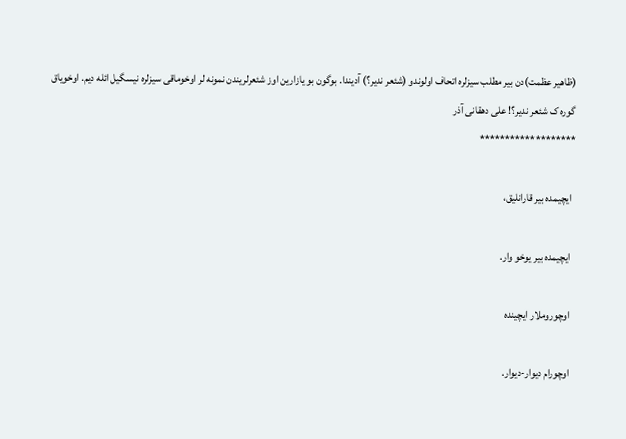(ظاهیر عظمت)دن بیر مطلب سیزلره اتحاف اولوندو (شئعر ندیر؟) آدیندا. بوگون بو یازارین اوز شئعرلریندن نمونه لر اوخوماقی سیزلره نیسگیل ائله دیم. اوخویاق گوره ک شئعر ندیر؟! علی دهقانی آذر
*******************

  ايچيمده بير قارانليق،

  ايچيمده بير يوخو وار.

  اوچوروملار ايچينده

  اوچورام ديوار-ديوار.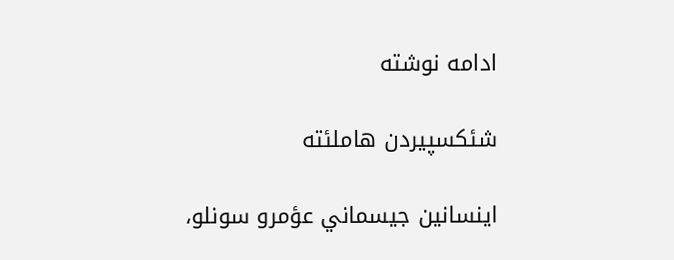ادامه نوشته

شئکسپيردن هاملئته

اينسانين جيسماني عؤمرو سونلو،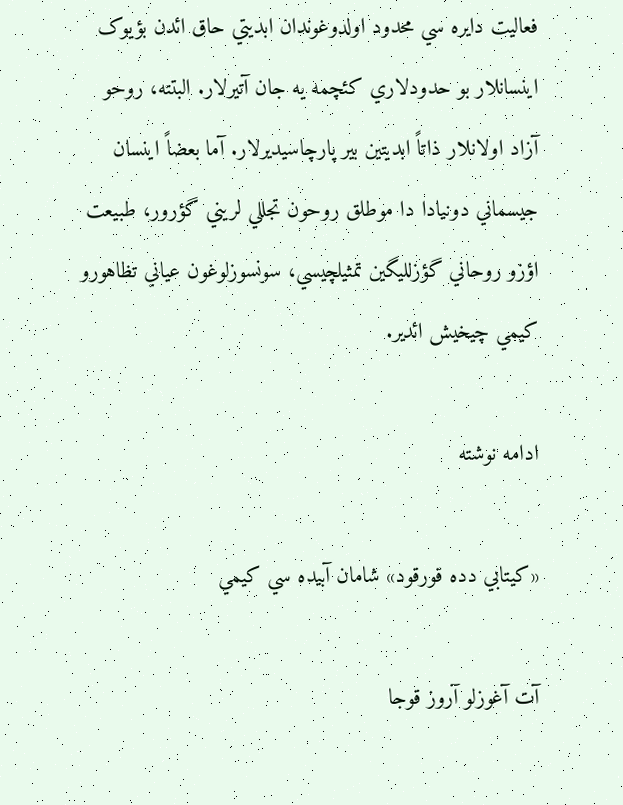فعاليت دايره سي محدود اولدوغوندان ابديتي حاق ائدن بؤيوک اينسانلار بو حدودلاري کئچمه يه جان آتيرلار. البتته، روحو آزاد اولانلار ذاتاً ابديتين بير پارچاسيديرلار. آما بعضاً اينسان جيسماني دونيادا دا موطلق روحون تجللي لريني گؤرور، طبيعت اؤزو روحاني گؤزلليگين تمثيلچيسي، سونسوزلوغون عياني تظاهورو کيمي چيخيش ائدير.

ادامه نوشته

«کيتابي دده قورقود» شامان آبيده سي کيمي

آت آغوزلو آروز قوجا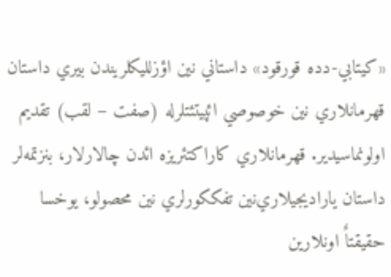«کيتابي-دده قورقود» داستاني نين اؤزلليکلريندن بيري داستان قهرمانلاري نين خوصوصي ائپيتئتلرله (صفت – لقب) تقديم اولونماسيدير. قهرمانلاري کاراکتئريزه ائدن چالارلار، بنزتمه‌لر داستان ياراديجيلاري‌نين تفککورلري نين محصولو، يوخسا حقيقتاٌ اونلارين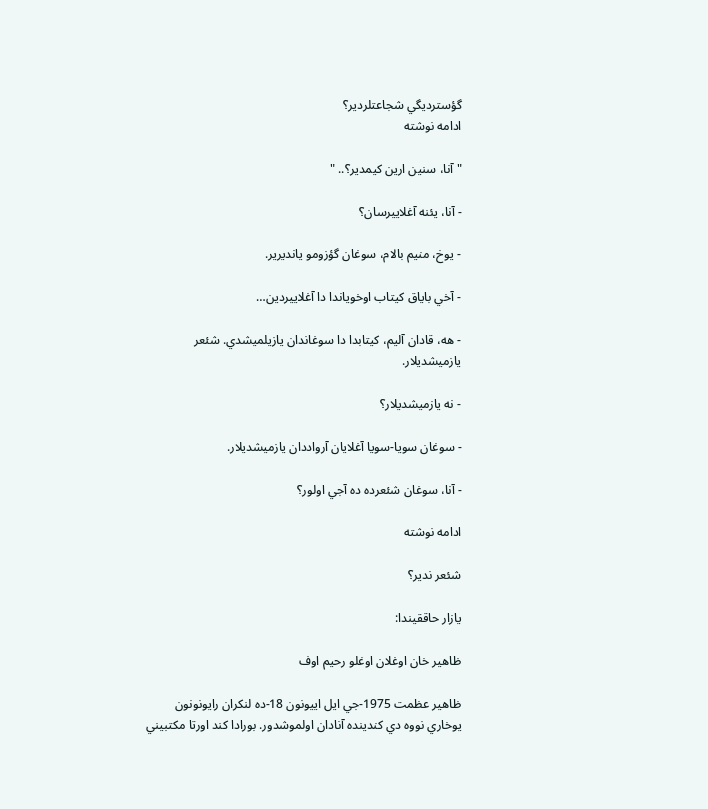گؤسترديگي شجاعتلردير؟
ادامه نوشته

" آنا، سنين ارين کيمدير؟.. "

- آنا، يئنه آغلاييرسان؟

- يوخ، منيم بالام، سوغان گؤزومو يانديرير.

- آخي باياق کيتاب اوخوياندا دا آغلاييردين…

- هه، قادان آليم، کيتابدا دا سوغاندان يازيلميشدي. شئعر يازميشديلار.

- نه يازميشديلار؟

- سوغان سويا-سويا آغلايان آرواددان يازميشديلار.

- آنا، سوغان شئعرده ده آجي اولور؟

ادامه نوشته

شئعر ندير؟

يازار حاققيندا:

ظاهير خان اوغلان اوغلو رحيم اوف

ظاهير عظمت 1975-جي ايل اييونون 18-ده لنکران رايونونون يوخاري نووه دي کندينده آنادان اولموشدور. بورادا کند اورتا مکتبيني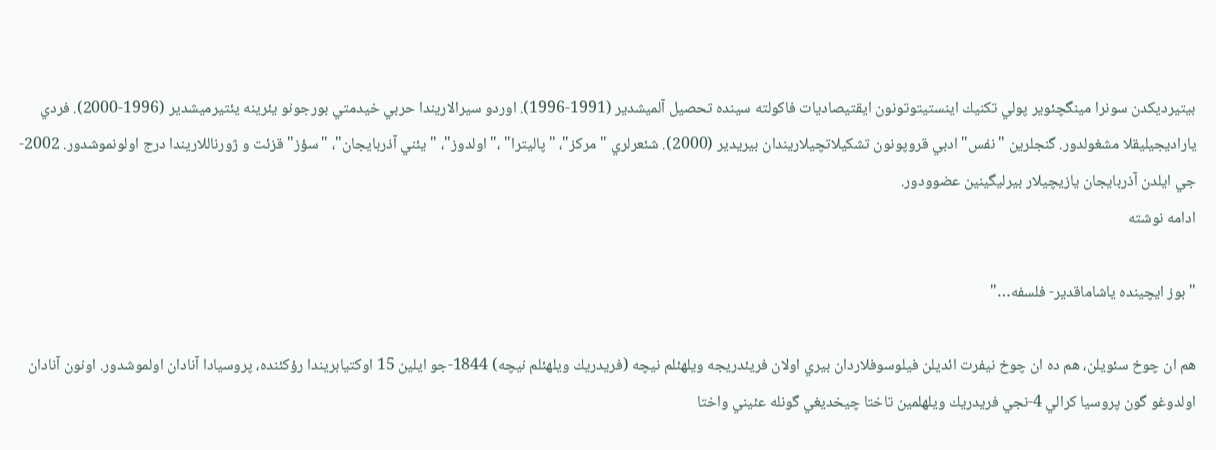بيتيرديکدن سونرا مينگچئوير پولي تكنيك اينستيتوتونون ايقتيصاديات فاکولته سينده تحصيل آلميشدير (1991-1996). اوردو سيرالاريندا حربي خيدمتي بورجونو يئرينه يئتيرميشدير (1996-2000). فردي ياراديجيليقلا مشغولدور. گنجلرين "نفس" ادبي قروپونون تشکيلاتچيلاريندان بيريدير (2000). شئعرلري "مرکز"، "پاليترا" ،"اولدوز"، "يئني آذربايجان"، "سؤز" قزئت و ژورناللاريندا درج اولونموشدور. 2002-جي ايلدن آذربايجان يازيچيلار بيرليگينين عضوودور.
ادامه نوشته

"بوز ايچينده ياشاماقدير- فلسفه…"

هم ان چوخ سئويلن، هم ده ان چوخ نيفرت ائديلن فيلوسوفلاردان بيري اولان فريئدريجه ويلهئلم نيچه (فريدريك ويلهئلم نيچه) 1844-جو ايلين 15 اوکتيابريندا رؤکئنده، پروسيادا آنادان اولموشدور. اونون آنادان اولدوغو گون پروسيا کرالي 4-نجي فريدريك ويلهلمين تاختا چيخديغي گونله عئيني واختا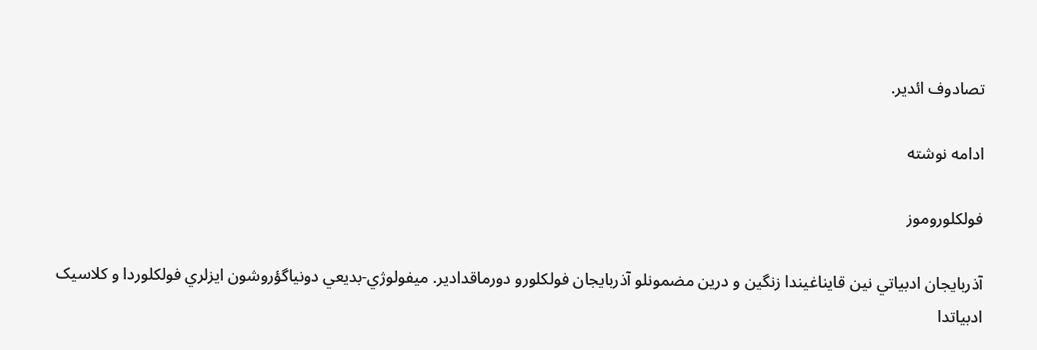تصادوف ائدير.

ادامه نوشته

فولکلوروموز

آذربايجان ادبياتي نين قايناغيندا زنگين و درين مضمونلو آذربايجان فولکلورو دورماقدادير. ميفولوژي-بديعي دونياگؤروشون ايزلري فولکلوردا و کلاسيک ادبياتدا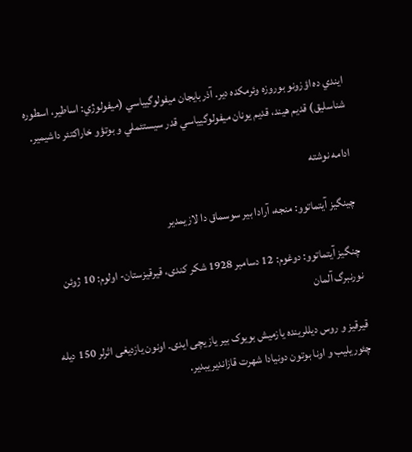ايندي ده اؤزونو بوروزه وئرمکده دير. آذربايجان ميفولوگيياسي (ميفولوژي: اساطير، اسطوره شناسليق) قديم هيند، قديم يونان ميفولوگيياسي قدر سيستئملي و بوتؤو خاراکتئر داشيمير.

ادامه نوشته

چينگيز آيتماتوو: منجه، آرادا بير سوسماق دا لازيمدير

چنگیز آیتماتوو: دوغوم: 12 دسامبر 1928 شکر کندی، قیرقیزستان- اولوم: 10 ژوئن نورنبرگ آلمان

قیرقیز و روس دیللرینده یازمیش بویوک بیر یازیچی ایدی. اونون یازدیغی اثرلر 150 دیله چئوریلیب و اونا بوتون دونیادا شهرت قازاندیریبدیر.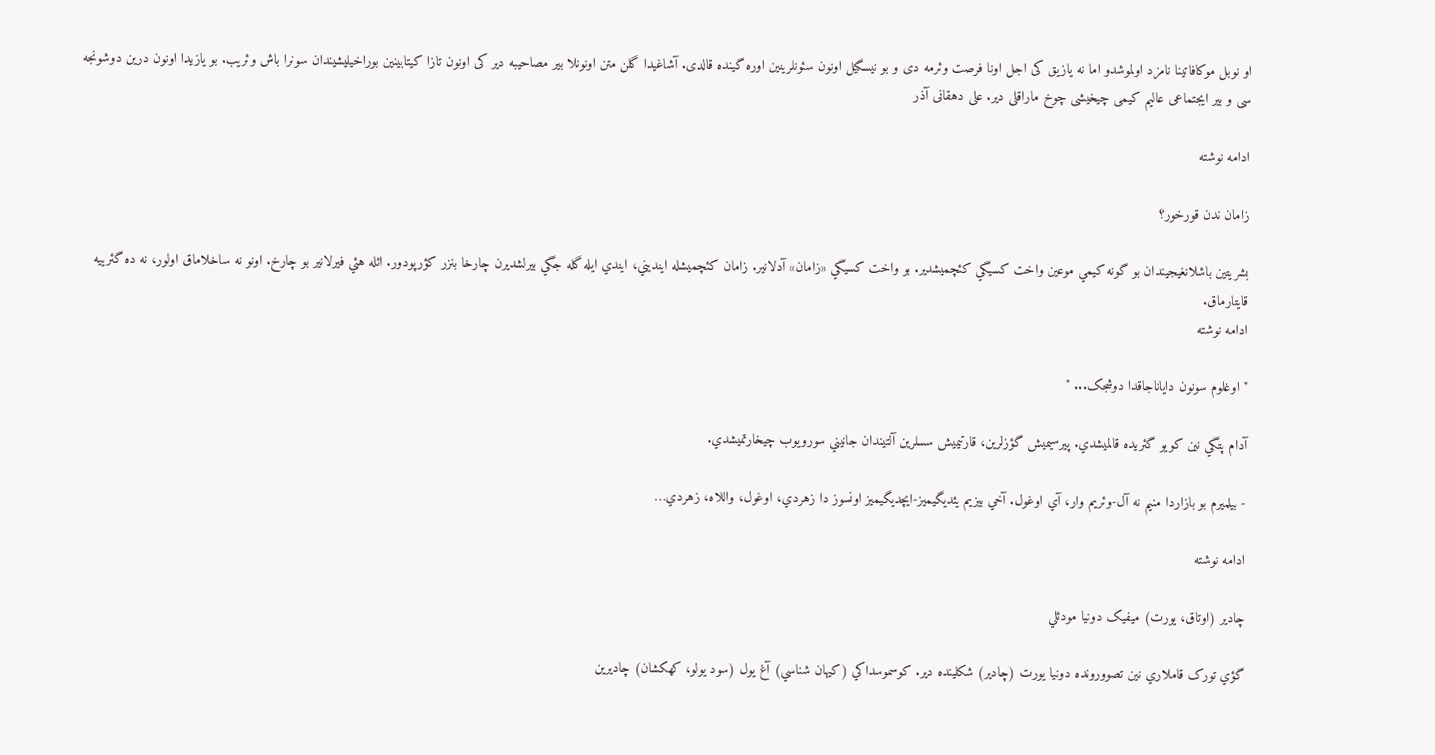او نوبل موکافاتینا نامزد اولموشدو اما نه یازیق کی اجل اونا فرصت وئرمه دی و بو نیسگیل اونون سئونلرینین اوره گینده قالدی. آشاغیدا گلن متن اونونلا بیر مصاحیبه دیر کی اونون تازا کیتابینین بوراخیلیشیندان سونرا باش وئریب. بو یازیدا اونون درین دوشونجه سی و بیر ایجتماعی عالیم کیمی چیخیشی چوخ ماراقلی دیر. علی دهقانی آذر

ادامه نوشته

زامان ندن قورخور؟

بشريتين باشلانغيجيندان بو گونه کيمي موعين واخت کسيگي کئچميشدير. بو واخت کسيگي «زامان» آدلانير. زامان کئچميشله اينديني، ايندي ايله گله جگي بيرلشديرن چارخا بنزر کؤرپودور. ائله هئي فيرلانير بو چارخ. اونو نه ساخلاماق اولور، نه ده گئرييه قايتارماق.
ادامه نوشته

" اوغلوم سونون داياناجاقدا دوشجک... "

آدام پتگي نين کويو گئريده قالميشدي. پيرسيميش گؤزلرين، قارتيميش سسلرين آلتيندان جانيني سورويوب چيخارتميشدي.

- بيلميرم بو بازاردا منيم نه آل-وئريم وار، آي اوغول. آخي بيزيم يئديگيميز-ايچديگيميز اونسوز دا زهردي، اوغول، واللاه، زهردي…

ادامه نوشته

چادير (اوتاق، يورت) ميفيک دونيا مودئلي

گؤي تورک قاملاري نين تصوورونده دونيا يورت (چادير) شکلينده دير. کوسموسداکي (كيهان شناسي) آغ يول (سود يولو، کهکشان) چاديرين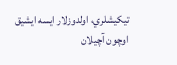تيکيشلري، اولدوزلار ايسه ايشيق اوچون آچيلان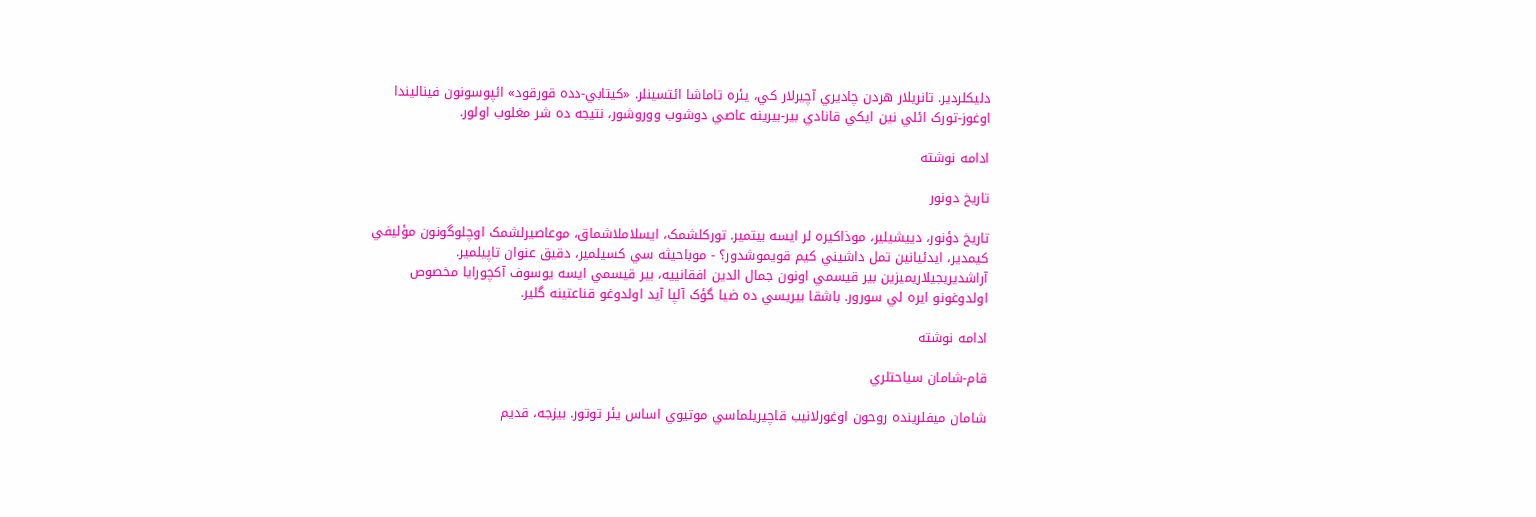دليکلردير. تانريلار هردن چاديري آچيرلار کي، يئره تاماشا ائتسينلر. «کيتابي-دده قورقود» ائپوسونون فيناليندا اوغوز-تورک ائلي نين ايکي قانادي بير-بيرينه عاصي دوشوب ووروشور، نتيجه ده شر مغلوب اولور.

ادامه نوشته

تاريخ دونور

تاريخ دؤنور، دييشيلير، موذاکيره لر ايسه بيتمير. تورکلشمک، ايسلاملاشماق، موعاصيرلشمک اوچلوگونون مؤليفي کيمدير، ايدئيانين تمل داشيني کيم قويموشدور؟ - موباحيثه سي کسيلمير، دقيق عنوان تاپيلمير. آراشديريجيلاريميزين بير قيسمي اونون جمال الدين افقانييه، بير قيسمي ايسه يوسوف آکچورايا مخصوص اولدوغونو ايره لي سورور. باشقا بيريسي ده ضيا گؤک آلپا آيد اولدوغو قناعتينه گلير.

ادامه نوشته

قام-شامان سياحتلري

شامان ميفلرينده روحون اوغورلانيب قاچيريلماسي موتيوي اساس يئر توتور. بيزجه، قديم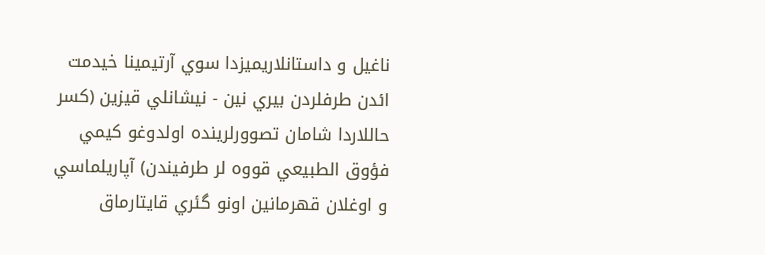ناغيل و داستانلاريميزدا سوي آرتيمينا خيدمت ائدن طرفلردن بيري نين - نيشانلي قيزين (کسر حاللاردا شامان تصوورلرينده اولدوغو کيمي فؤوق الطبيعي قووه لر طرفيندن) آپاريلماسي و اوغلان قهرمانين اونو گئري قايتارماق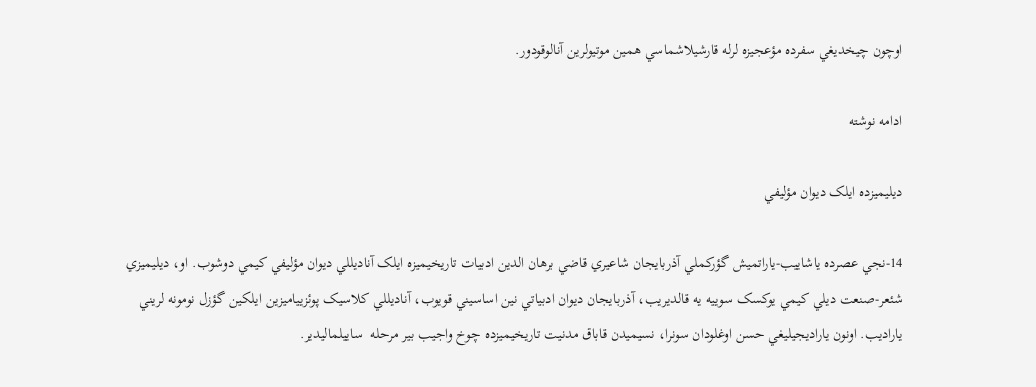اوچون چيخديغي سفرده مؤعجيزه لرله قارشيلاشماسي همين موتيولرين آنالوقودور.

ادامه نوشته

ديليميزده ايلک ديوان مؤليفي

14-نجي عصرده ياشاييب-ياراتميش گؤرکملي آذربايجان شاعيري قاضي برهان الدين ادبيات تاريخيميزه ايلک آناديللي ديوان مؤليفي کيمي دوشوب. او، ديليميزي شئعر-صنعت ديلي کيمي يوکسک سوييه يه قالديريب، آذربايجان ديوان ادبياتي نين اساسيني قويوب، آناديللي کلاسيک پوئزيياميزين ايلکين گؤزل نومونه لريني ياراديب. اونون ياراديجيليغي حسن اوغلودان سونرا، نسيميدن قاباق مدنيت تاريخيميزده چوخ واجيب بير مرحله  ساييلماليدير.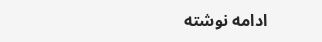ادامه نوشته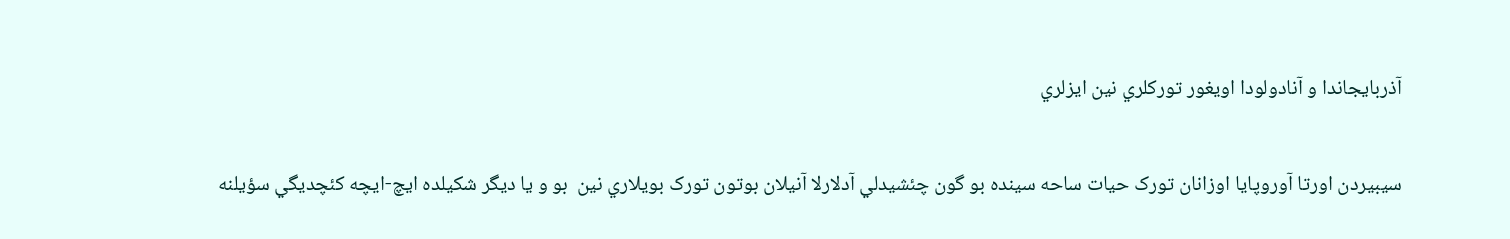آذربايجاندا و آنادولودا اويغور تورکلري نين ايزلري

سيبيردن اورتا آوروپايا اوزانان تورک حيات ساحه سينده بو گون چئشيدلي آدلارلا آنيلان بوتون تورک بويلاري نين  بو و يا ديگر شکيلده ايچ-ايچه کئچديگي سؤيلنه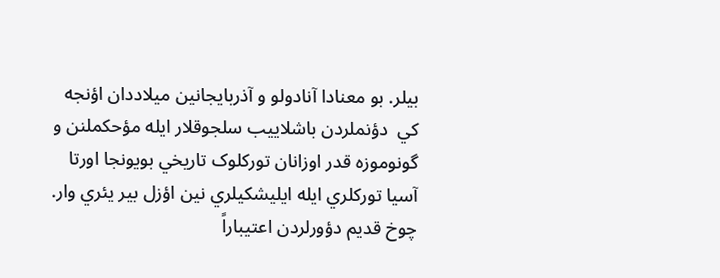بيلر. بو معنادا آنادولو و آذربايجانين ميلاددان اؤنجه کي  دؤنملردن باشلاييب سلجوقلار ايله مؤحکملنن و گونوموزه قدر اوزانان تورکلوک تاريخي بويونجا اورتا آسیا تورکلري ايله ايليشکيلري نين اؤزل بير يئري وار. چوخ قديم دؤورلردن اعتيباراً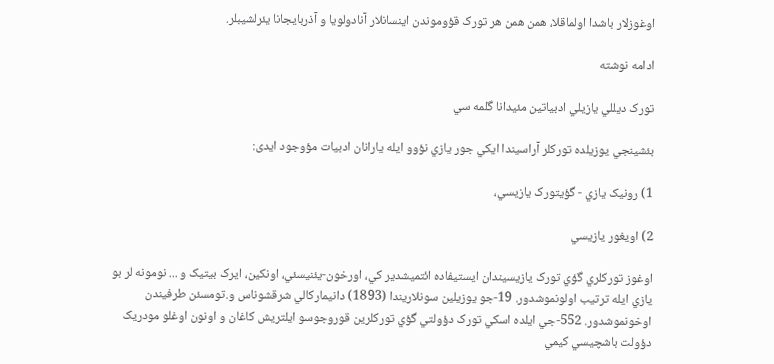اوغوزلار باشدا اولماقلا، همن همن هر تورک قؤوموندن اينسانلار آنادولويا و آذربايجانا يئرلشيبلر.

ادامه نوشته

تورک ديللي يازيلي ادبياتين مئيدانا گلمه سي

بئشينجي يوزيلده تورکلر آراسيندا ايکي جور يازي نؤوو ايله يارانان ادبيات مؤوجود ايدی:

1) رونيک يازي - گؤيتورک يازيسي،

2) اويغور يازيسي

اوغوز تورکلري گؤي تورک يازيسيندان ايستيفاده ائتميشدير کي، اورخون-يئنيسئي، اونکين، ايرک بيتيک و ... نومونه لر بو يازي ايله ترتيب اولونموشدور. 19-جو يوزيلين سونلاريندا (1893) دانيمارکالي شرقشوناس و.تومسئن طرفيندن اوخونموشدور. 552-جي ايلده اسکي تورک دؤولتي گؤي تورکلرين قوروجوسو ايلتريش کاغان و اونون اوغلو مودريک دؤولت باشچيسي کيمي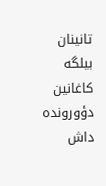تانينان بيلگه کاغانين دؤورونده داش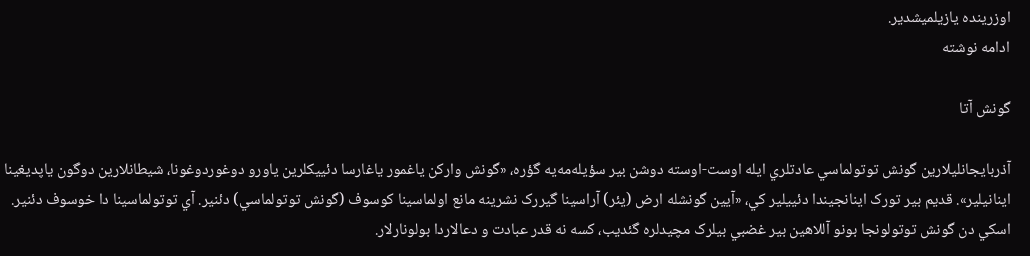اوزرينده يازيلميشدير.
ادامه نوشته

گونش آتا

آذربايجانليلارين گونش توتولماسي عادتلري ايله اوست-اوسته دوشن بير سؤيله‌مه‌يه گؤره، «گونش وارکن ياغمور ياغارسا دئييکلرين ياورو دوغوردوغونا، شيطانلارين دوگون ياپديغينا اينانيلير». قديم بير تورک اينانجيندا دئييلير کي، «آيين گونشله ارض (یئر) آراسينا گيررک نشرينه مانع اولماسينا کوسوف (گونش توتولماسي) دئنير. آي توتولماسينا دا خوسوف دئنير. اسکي دن گونش توتولونجا بونو آللاهين بير غضبي بيلرک مچیدلره گئدیب، کسه نه قدر عبادت و دعالاردا بولونارلار.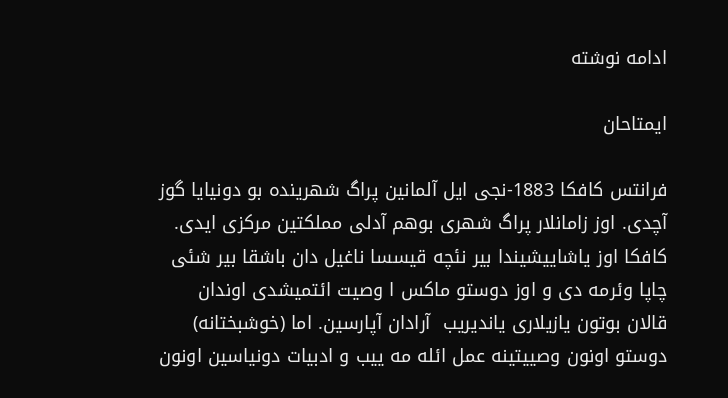ادامه نوشته

ايمتاحان

فرانتس کافکا 1883-نجی ایل آلمانین پراگ شهرینده بو دونیایا گوز آچدی. اوز زامانلار پراگ شهری بوهم آدلی مملکتین مرکزی ایدی. کافکا اوز یاشاییشیندا بیر نئچه قیسسا ناغیل دان باشقا بیر شئی چاپا وئرمه دی و اوز دوستو ماکس ا وصیت ائتمیشدی اوندان قالان بوتون یازیلاری یاندیریب  آرادان آپارسین. اما (خوشبختانه) دوستو اونون وصییتینه عمل ائله مه ییب و ادبیات دونیاسین اونون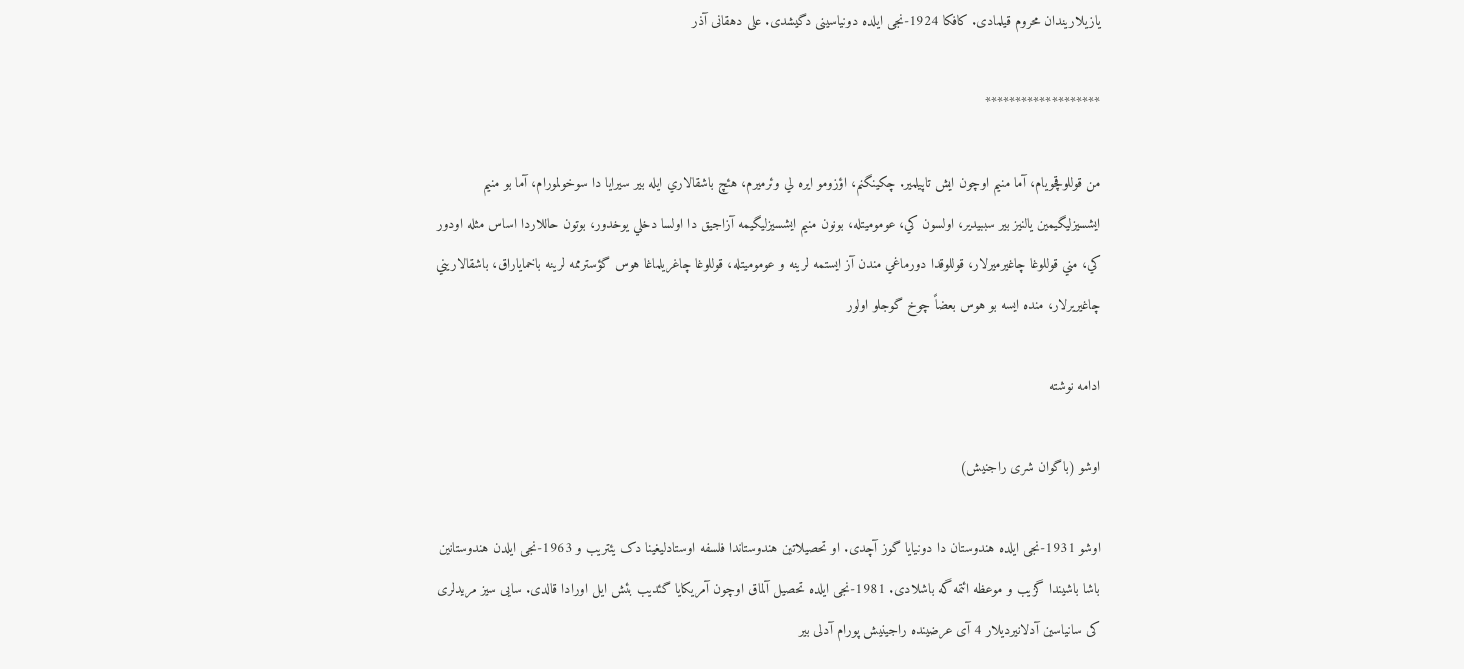یازیلاریندان محروم قیلمادی. کافکا 1924-نجی ایلده دونیاسینی دگیشدی. علی دهقانی آذر

*******************

من قوللوقچويام، آما منيم اوچون ايش تاپيلمير. چکينگنم، اؤزومو ايره لي وئرميرم، هئچ باشقالاري ايله بير سيرايا دا سوخولمورام، آما بو منيم ايشسيزليگيمين يالنيز بير سببيدير، اولسون کي، عوموميتله، بونون منيم ايشسيزليگيمه آزاجيق دا اولسا دخلي يوخدور، بوتون حاللاردا اساس مثله اودور کي، مني قوللوغا چاغيرميرلار، قوللوقدا دورماغي مندن آز ايستمه لرينه و عوموميتله، قوللوغا چاغريلماغا هوس گؤسترممه لرينه باخماياراق، باشقالاريني چاغيريرلار، منده ايسه بو هوس بعضاً چوخ گوجلو اولور

ادامه نوشته

اوشو (باگوان شری راجنیش)

اوشو 1931-نجی ایلده هندوستان دا دونیایا گوز آچدی. او تحصیلاتین هندوستاندا فلسفه اوستادلیغینا دک یئتریب و 1963-نجی ایلدن هندوستانین باشا باشیندا گزیب و موعظه ائتمه گه باشلادی. 1981-نجی ایلده تحصیل آلماق اوچون آمریکایا گئدیب بئش ایل اورادا قالدی. سایی سیز مریدلری کی سانیاسین آدلانیردیلار 4 آی عرضینده راجینیش پورام آدلی بیر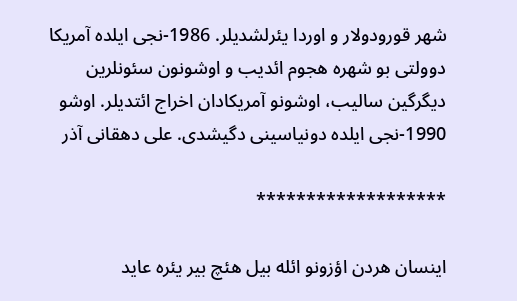شهر قورودولار و اوردا یئرلشدیلر. 1986-نجی ایلده آمریکا دوولتی بو شهره هجوم ائدیب و اوشونون سئونلرین دیگرگین سالیب، اوشونو آمریکادان اخراج ائتدیلر. اوشو 1990-نجی ایلده دونیاسینی دگیشدی. علی دهقانی آذر

*******************

اينسان هردن اؤزونو ائله بيل هئچ بير يئره عايد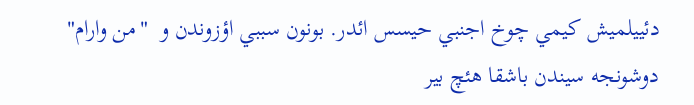دئييلميش کيمي چوخ اجنبي حيسس ائدر. بونون سببي اؤزوندن و  "من وارام"  دوشونجه سيندن باشقا هئچ بير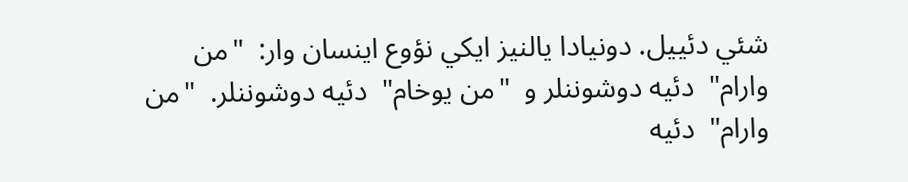شئي دئييل. دونيادا يالنيز ايکي نؤوع اينسان وار:  "من وارام"  دئيه دوشوننلر و  "من يوخام"  دئيه دوشوننلر.  "من وارام"  دئيه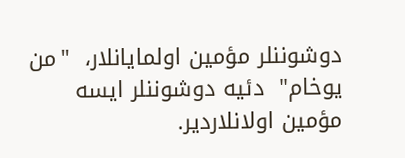دوشوننلر مؤمين اولمايانلار،  "من يوخام"  دئيه دوشوننلر ايسه مؤمين اولانلاردير.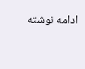ادامه نوشته